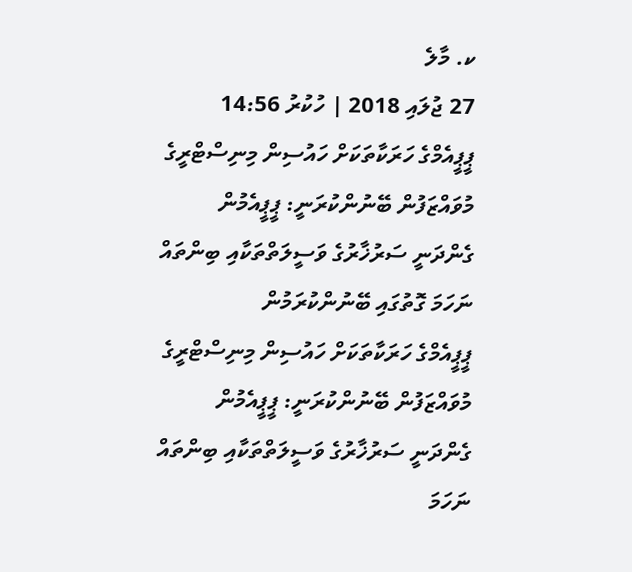ކ. މާލެ
27 ޖުލައި 2018 | ހުކުރު 14:56
ޕީޕީއެމްގެ ހަރަކާތަކަށް ހައުސިން މިނިސްޓްރީގެ މުވައްޒަފުން ބޭނުންކުރަނީ: ޕީޕީއެމުން ގެންދަނީ ސަރުޚާރުގެ ވަސީލަތްތަކާއި ބިންތައް ނަހަމަ ގޮތުގައި ބޭނުންކުރަމުން
ޕީޕީއެމްގެ ހަރަކާތަކަށް ހައުސިން މިނިސްޓްރީގެ މުވައްޒަފުން ބޭނުންކުރަނީ: ޕީޕީއެމުން ގެންދަނީ ސަރުޚާރުގެ ވަސީލަތްތަކާއި ބިންތައް ނަހަމަ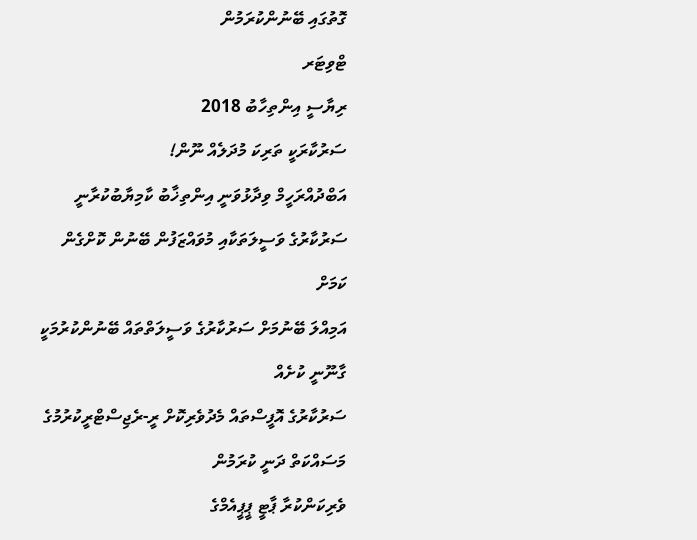ގޮތުގައި ބޭނުންކުރަމުން
ޓްވިޓަރ
ރިޔާސީ އިންތިހާބު 2018
ސަރުކާރަކީ ތަރިކަ މުދަލެއް ނޫން!
އަބްދުއްރަހީމް ވިދާޅުވަނީ އިންތިޚާބު ކާމިޔާބުކުރާނީ ސަރުކާރުގެ ވަސީލަތަކާއި މުވައްޒަފުން ބޭނުން ކޮށްގެން ކަމަށް
އަމިއްލަ ބޭނުމަށް ސަރުކާރުގެ ވަސީލަތްތައް ބޭނުންކުރުމަކީ ގާނޫނީ ކުށެއް
ސަރުކާރުގެ އޮފީސްތައް މެދުވެރިކޮށް ރީ-ރެޖިސްޓްރީކުރުމުގެ މަސައްކަތް ދަނީ ކުރަމުން
ވެރިކަންކުރާ ޕާޓީ ޕީޕީއެމްގެ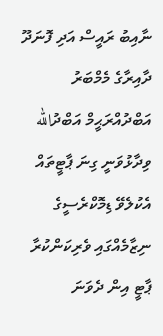ނާއިބު ރައީސް އަދި ފޮނަދޫ ދާއިރާގެ މެމްބަރު އަބްދުއްރަޙީމް އަބްދުالله ވިދާޅުވަނީ ގިނަ ޕާޓީތައް އެކުލެވޭ ޑިމޮކްރެސީގެ ނިޒާމެއްގައި ވެރިކަންކުރާ ޕާޓީ އިން ދެވަނަ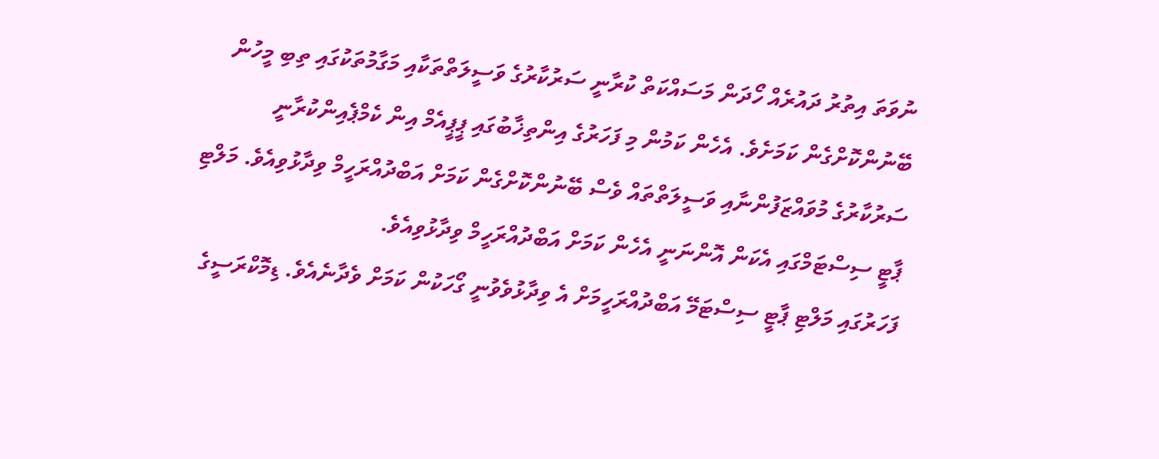ނުވަތަ އިތުރު ދައުރެއް ހޯދަން މަސައްކަތް ކުރާނީ ސަރުކާރުގެ ވަސީލަތްތަކާއި މަގާމުތަކުގައި ތިބި މީހުން ބޭނުންކޮށްގެން ކަމަށެވެ. އެހެން ކަމުން މި ފަހަރުގެ އިންތިޚާބުގައި ޕީޕީއެމް އިން ކެމްޕެއިންކުރާނީ ސަރުކާރުގެ މުވައްޒަފުންނާއި ވަސީލަތްތައް ވެސް ބޭނުންކޮށްގެން ކަމަށް އަބްދުއްރަހީމް ވިދާޅުވިއެވެ. މަލްޓި ޕާޓީ ސިސްޓަމްގައި އެކަން އޮންނަނީ އެހެން ކަމަށް އަބްދުއްރަހީމް ވިދާޅުވިއެވެ.
ފަހަރުގައި މަލްޓި ޕާޓީ ސިސްޓަމޭ އަބްދުއްރަހީމަށް އެ ވިދާޅުވެވުނީ ގޯހަކުން ކަމަށް ވެދާނެއެވެ. ޑިމޮކްރަސީގެ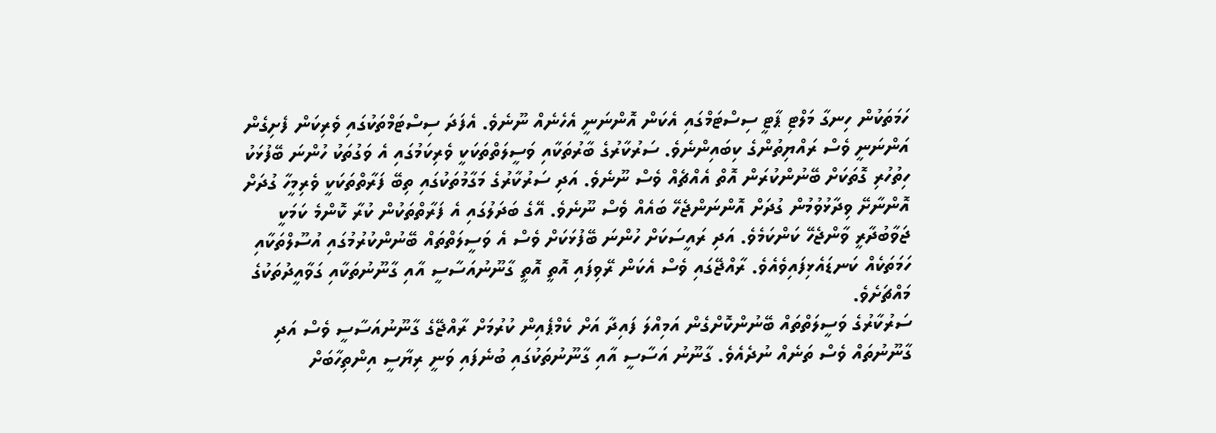ހަމަތަކުން ހިނގާ މަލްޓި ޕާޓީ ސިސްޓަމްގައި އެކަން އޮންނަނީ އެހެނެއް ނޫނެވެ. އެފަދަ ސިސްޓަމްތަކުގައި ވެރިކަން ފެށިގެން އަންނަނީ ވެސް ރައްޔިތުންގެ ކިބައިންނެވެ. ސަރުކާރުގެ ބާރުތަކާއި ވަސީލަތްތަކަކީ ވެރިކަމުގައި އެ ވަގުތަކު ހުންނަ ބޭފުޅަކު ހިތުހުރި ގޮތަކަށް ބޭނުންކުރަން އޮތް އެއްޗެއް ވެސް ނޫނެވެ. އަދި ސަރުކާރުގެ މަގާމުތަކުގައި ތިބޭ ފަރާތްތަކަކީ ވެރިމީހާ ގުދަށް އޮންނާށޭ ވިދާޅުވުމުން ގުދަށް އޮންނަންޖެހޭ ބައެއް ވެސް ނޫނެވެ. އޭގެ ބަދަލުގައި އެ ފަރާތްތަކުން ކުރާ ކޮންމެ ކަމަކީ ޖަވާބުދާރީ ވާންޖެހޭ ކަންކަމެވެ. އަދި ރައީސަކަށް ހުންނަ ބޭފުޅަކަށް ވެސް އެ ވަސީލަތްތައް ބޭނުންކުރުމުގައި އުސޫލްތަކާއި ހަމަތަކެއް ކަނޑައެޅިފައިވެއެވެ. ރާއްޖޭގައި ވެސް އެކަން ރޭވިފައި އޮތީ އޮތީ ގާނޫނުއަސާސީ އާއި ގާނޫނުތަކާއި ގަވާއީދުތަކުގެ މައްޗަށެވެ.
ސަރުކާރުގެ ވަސީލަތްތައް ބޭނުންކޮށްގެން އަމިއްލަ ފައިދާ އަށް ކެމްޕެއިން ކުރުމަށް ރާއްޖޭގެ ގާނޫނުއަސާސީ ވެސް އަދި ގާނޫނުތައް ވެސް ތަނެއް ނުދެއެވެ. ގާނޫނު އަސާސީ އާއި ގާނޫނުތަކުގައި ބުނެފައި ވަނީ ރިޔާސީ އިންތިހާބަށް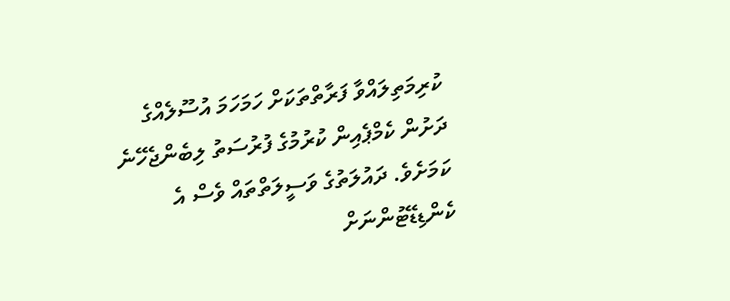ކުރިމަތިލައްވާ ފަރާތްތަކަށް ހަމަހަމަ އުސޫލެއްގެ ދަށުން ކެމްޕެއިން ކުރުމުގެ ފުރުސަތު ލިބެންޖެހޭނެ ކަމަށެވެ. ދައުލަތުގެ ވަސީލަތްތައް ވެސް އެ ކެންޑިޑޭޓުންނަށް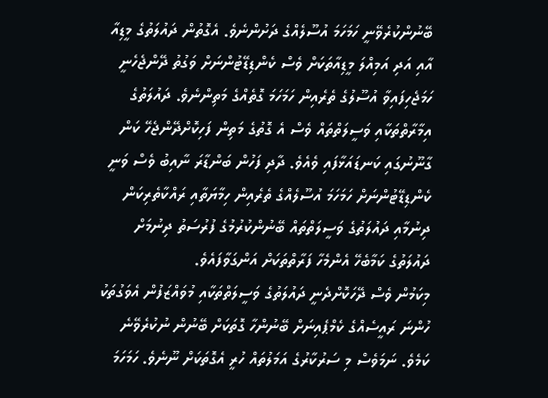ބޭނުންކުރެވޭނީ ހަމަހަމަ އުސޫލެއްގެ ދަށުންނެވެ. އެގޮތުން ދައުލަތުގެ މީޑިއާ އާއި އަދި އަމިއްލަ މީޑިއާތަކަށް ވެސް ކެންޑިޑޭޓުންނަށް ވަގުތު ދޭންޖެހެނީ ހަމަޖެހިފައިވާ އުސޫލުގެ ތެރެއިން ހަމަހަމަ ގޮތެއްގެ މަތިންނެވެ. ދައުލަތުގެ އިމާރާތްތަކާއި ވަސީލަތްތައް ވެސް އެ ގޮތުގެ މަތިން ފަހިކޮށްދޭންޖެހޭ ކަން ގާނޫނުގައި ކަނޑައަޅާފައި ވެއެވެ. ދާދި ފަހުން ބަންޑާރަ ނާއިބު ވެސް ވަނީ ކެންޑިޑޭޓުންނަށް ހަމަހަމަ އުސޫލެއްގެ ތެރެއިން ހިމާޔަތާއި ރައްކާތެރިކަން ދިނުމާއި ދައުލަތުގެ ވަސީލަތްތައް ބޭނުންކުރުމުގެ ފުރުސަތު ދިނުމަށް ދައުލަތުގެ ކަމާބެހޭ އެންމެހާ ފަރާތްތަކަށް އަންގަވާފައެވެ.
މިކަމުން ވެސް ދޭހަކޮށްދެނީ ދައުލަތުގެ ވަސީލަތްތަކާއި މުވައްޒަފުން އެވަގުތަކު ހުންނަ ރައީސެއްގެ ކެމްޕެއިނަށް ބޭނުންހާ ގޮތަކަށް ބޭނުން ނުކުރެވޭނެ ކަމެވެ. ނަމަވެސް މި ސަރުކާރުގެ އަމަލުތައް ހުރީ އެގޮތަކަށް ނޫނެވެ. ހަމަހަމަ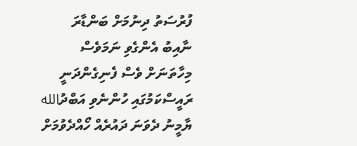ފުރުސަތު ދިނުމަށް ބަންޑާރަ ނާއިބު އެންގެވި ނަމަވެސް މިހާތަނަށް ވެސް ފެނިގެންދަނީ ރައީސްކަމުގައި ހުންނެވި އަބްދުالله ޔާމީނު ދެވަނަ ދައުރެއް ހޯއްދެވުމަށް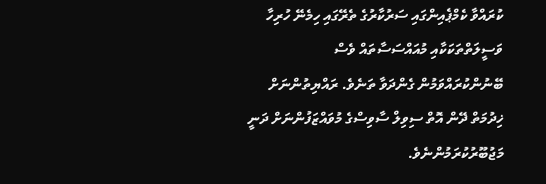ކުރައްވާ ކެމްޕެއިންގައި ސަރުކާރުގެ ތެރޭގައި ހިމެނޭ ހުރިހާ ވަސީލަތްތަކަކާއި މުއައްސަސާތައް ވެސް ބޭނުންކުރައްވަމުން ގެންދަވާ ތަނެވެ. ރައްޔިތުންނަށް ޚިދުމަތް ދޭން އޮތް ސިވިލް ސާވިސްގެ މުވައްޒަފުންނަށް ދަނީ މަޖުބޫރުކުރަމުންނެވެ.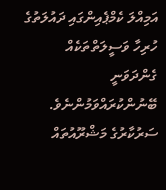އަމިއްލަ ކެމްޕެއިންގައި ދައުލަތުގެ ހުރިހާ ވަސީލަތްތަކެއް ގެންދަވަނީ ބޭނުންކުރައްވަމުންނެވެ. ސަރުކާރުގެ މަޝްރޫއުތައް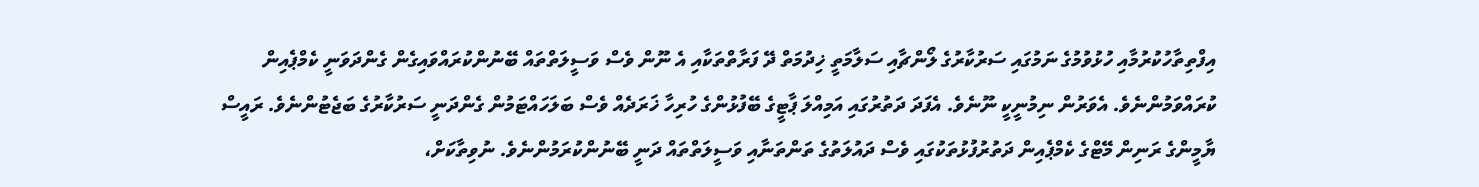އިފްތިތާހުކުރުމާއި ހުޅުވުމުގެ ނަމުގައި ސަރުކާރުގެ ލޯންޗާއި ސަލާމަތީ ޚިދުމަތް ދޭ ފަރާތްތަކާއި އެ ނޫން ވެސް ވަސީލަތްތައް ބޭނުންކުރައްވައިގެން ގެންދަވަނީ ކެމްޕެއިން ކުރައްވަމުންނެވެ. އެވަރުން ނިމުނީކީ ނޫނެވެ. އެފަދަ ދަތުރުގައި އަމިއްލަ ޕާޓީގެ ބޭފުޅުންގެ ހުރިހާ ޚަރަދެއް ވެސް ބަލަހައްޓަމުން ގެންދަނީ ސަރުކާރުގެ ބަޖެޓުންނެވެ. ރައީސް ޔާމީންގެ ރަނިން މޭޓްގެ ކެމްޕެއިން ދަތުރުފުޅުތަކުގައި ވެސް ދައުލަތުގެ ތަންތަނާއި ވަސީލަތްތައް ދަނީ ބޭނުންކުރަމުންނެވެ. ނުވިތާކަށް،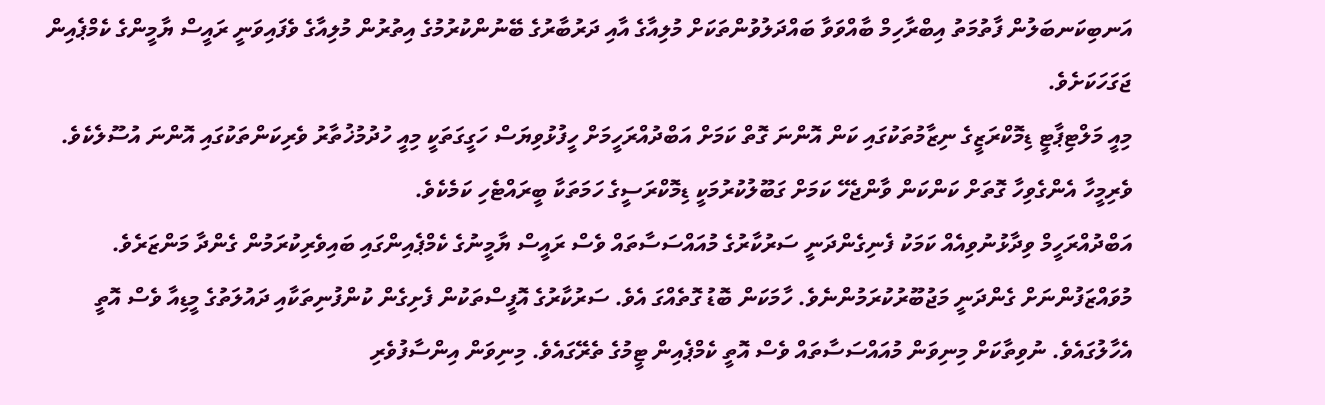އަނބިކަނބަލުން ފާތުމަތު އިބްރާހިމް ބާއްވަވާ ބައްދަލުވުންތަކަށް މުލިއާގެ އާއި ދަރުބާރުގެ ބޭނުންކުރުމުގެ އިތުރުން މުލިއާގެ ވެފައިވަނީ ރައީސް ޔާމީންގެ ކެމްޕެއިން ޖަގަހަކަށެވެ.
މިއީ މަލްޓިޕާޓީ ޑިމޮކްރަޒީގެ ނިޒާމުތަކުގައި ކަން އޮންނަ ގޮތް ކަމަށް އަބްދުއްރަހީމަށް ހީފުޅުވިޔަސް ހަގީގަތަކީ މިއީ ހުދުމުޚުތާރު ވެރިކަންތަކުގައި އޮންނަ އުސޫލެކެވެ. ވެރިމީހާ އެންގެވިހާ ގޮތަށް ކަންކަން ވާންޖެހޭ ކަމަށް ގަބޫލުކުރުމަކީ ޑިމޮކްރަސީގެ ހަމަތަކާ ބީރައްޓެހި ކަމެކެވެ.
އަބްދުއްރަހީމް ވިދާޅުނުވިއެއް ކަމަކު ފެނިގެންދަނީ ސަރުކާރުގެ މުއައްސަސާތައް ވެސް ރައީސް ޔާމީނުގެ ކެމްޕެއިންގައި ބައިވެރިކުރަމުން ގެންދާ މަންޒަރެވެ. މުވައްޒަފުންނަށް ގެންދަނީ މަޖުބޫރުކުރަމުންނެވެ. ހާމަކަން ބޮޑު ގޮތެއްގަ އެވެ. ސަރުކާރުގެ އޮފީސްތަކުން ފެށިގެން ކުންފުނިތަކާއި ދައުލަތުގެ މީޑިއާ ވެސް އޮތީ އެހާލުގައެވެ. ނުވިތާކަށް މިނިވަން މުއައްސަސާތައް ވެސް އޮތީ ކެމްޕެއިން ޓީމުގެ ތެރޭގައެވެ. މިނިވަން އިންސާފުވެރި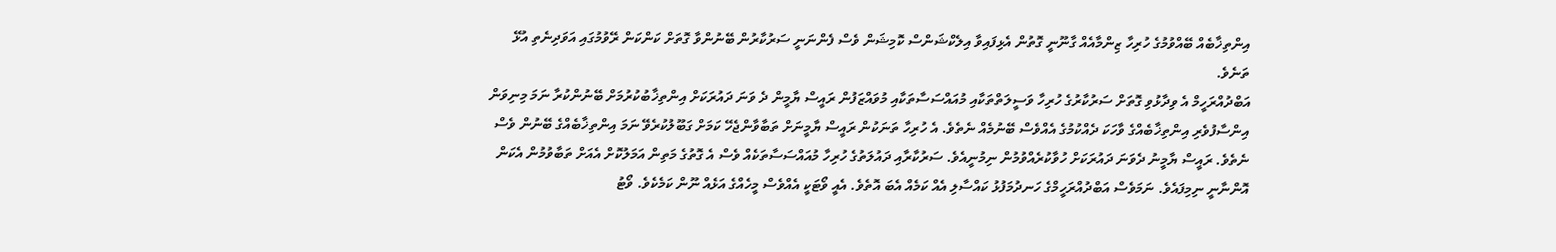އިންތިޚާބެއް ބޭއްވުމުގެ ހުރިހާ ޒިންމާއެއް ގާނޫނީ ގޮތުން އެޅިފައިވާ އިލެކްޝަންސް ކޮމިޝަން ވެސް ފެންނަނީ ސަރުކާރުން ބޭނުންވާ ގޮތަށް ކަންކަން ރޭވުމުގައި އަވަދިނެތި އުޅޭ ތަނެވެ.
އަބްދުއްރަހީމް އެ ވިދާޅުވި ގޮތަށް ސަރުކާރުގެ ހުރިހާ ވަސީލަތްތަކާއި މުއައްސަސާތަކާއި މުވައްޒަފުން ރައީސް ޔާމީން ދެ ވަނަ ދައުރަކަށް އިންތިޚާބުކުރުމަށް ބޭނުންކުރާ ނަމަ މިނިވަން އިންސާފުވެރި އިންތިޚާބެއްގެ ވާހަކަ ދެއްކުމުގެ އެއްވެސް ބޭނުމެއް ނެތެވެ. އެ ހުރިހާ ތަނަކުން ރައީސް ޔާމީނަށް ތަބާވާންޖެހޭ ކަމަށް ގަބޫލުކުރެވޭ ނަމަ އިންތިޚާބެއްގެ ބޭނުން ވެސް ނެތެވެ. ރައީސް ޔާމީނު ދެވަނަ ދައުރަކަށް ހުވާކުރެއްވުމުން ނިމުނީއެވެ. ސަރުކާރާއި ދައުލަތުގެ ހުރިހާ މުއައްސަސާތަކެއް ވެސް އެ ގޮތުގެ މަތިން އަމަލުކޮށް އެއަށް ތަބާވުމުން އެކަން އޮންނާނީ ނިމިފައެވެ. ނަމަވެސް އަބްދުއްރަހީމްގެ ހަނދުމަފުޅު ކައްސާލި އެއް ކަމެއް އެބަ އޮތެވެ. އެއީ ވޯޓަކީ އެއްވެސް މީހެއްގެ އަޅެއް ނޫން ކަމެކެވެ. ވޯޓު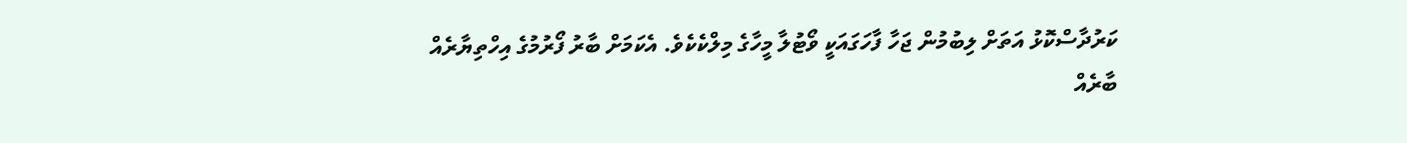ކަރުދާސްކޮޅު އަތަށް ލިބުމުން ޖަހާ ފާހަގައަކީ ވޯޓުލާ މީހާގެ މިލްކެކެވެ. އެކަމަށް ބާރު ފޯރުމުގެ އިހްތިޔާރެއް ބާރެއް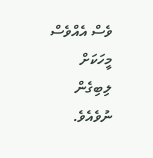ވެސް އެއްވެސް މީހަކަށް ލިބިގެން ނުވެއެވެ.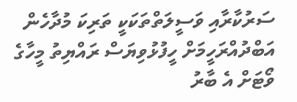ސަރުކާރާއި ވަސީލަތްތަކަކީ ތަރިކަ މުދާހެން އަބްދުއްރަހީމަށް ހީފުޅުވިޔަސް ރައްޔިތު މީހާގެ ވޯޓަށް އެ ބާރު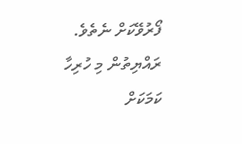ފޯރުވޭކަށް ނެތެވެ.
ރައްޔިތުން މި ހުރިހާ ކަމަކަށް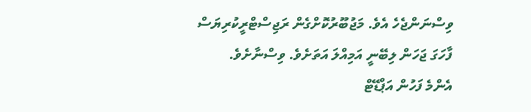ވިސްނަންޖެހެ އެވެ. މަޖުބޫރުކޮށްގެން ރަޖިސްޓްރީކުރިޔަސް ފާހަގަ ޖަހަން ލިބޭނީ އަމިއްލަ އަތަށެވެ. ވިސްނާށެވެ.
އެންމެ ފަހުން އަޕްޑޭޓް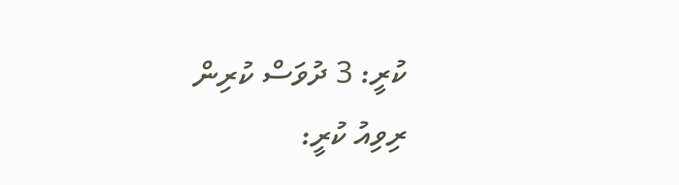ކުރީ: 3 ދުވަސް ކުރިން
ރިވިއު ކުރީ: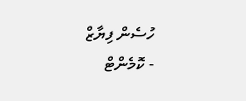ހުސެން ފިޔާޒް
- ކޮމެންޓް